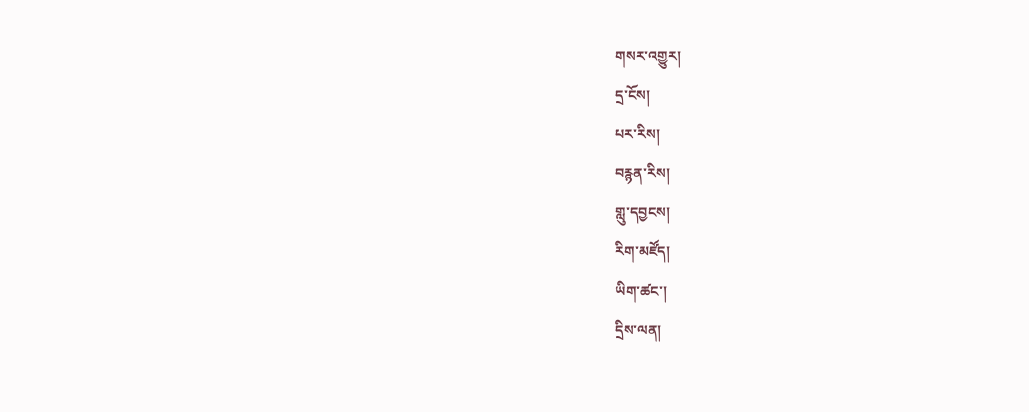གསར་འགྱུར།
དྲ་ངོས།
པར་རིས།
བརྙན་རིས།
གླུ་དབྱངས།
རིག་མཛོད།
ཡིག་ཚང་།
དྲིས་ལན།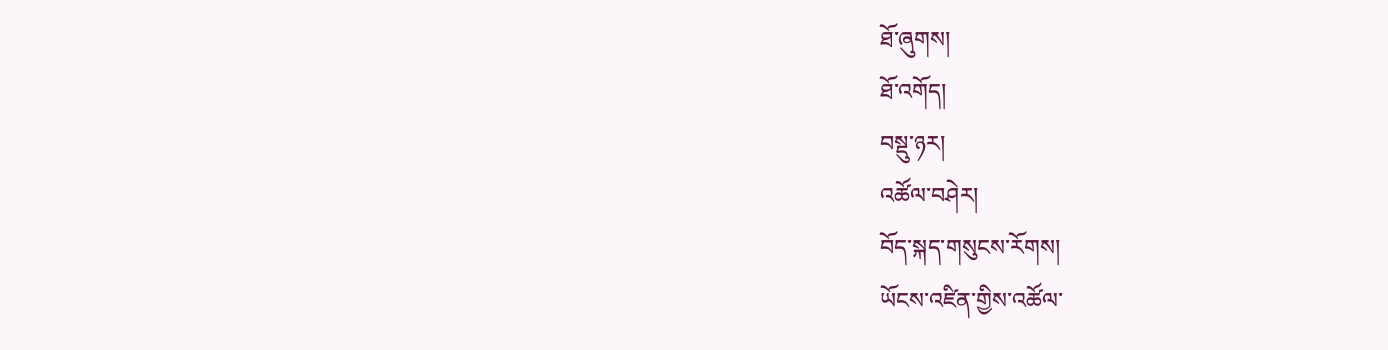ཐོ་ཞུགས།
ཐོ་འགོད།
བསྡུ་ཉར།
འཚོལ་བཤེར།
བོད་སྐད་གསུངས་རོགས།
ཡོངས་འཛིན་གྱིས་འཚོལ་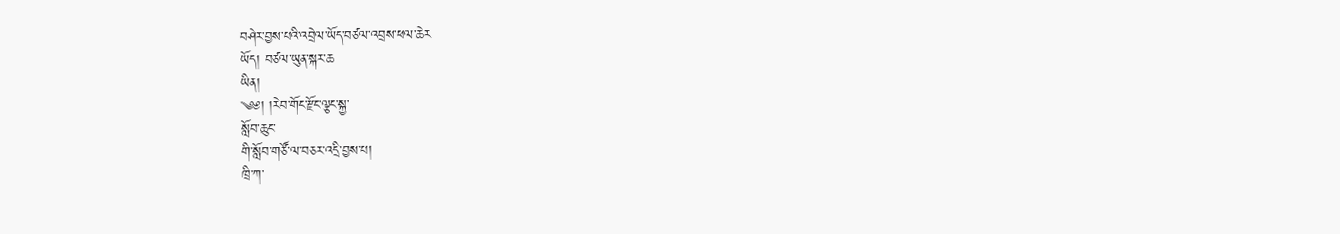བཤེར་བྱས་པའི་འབྲེལ་ཡོད་བཙལ་འབྲས་ཕལ་ཆེར
ཡོད། བཙལ་ཡུན་སྐར་ཆ
ཡིན།
༄༅། །རེབ་གོང་རྫོང་ལྕང་སྐྱ་
སློབ་ཆུང་
གི་སློབ་གཙོ་ལ་བཅར་འདྲི་བྱས་པ།
ཁྲི་ཀ་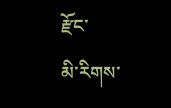རྫོང་
མི་རིགས་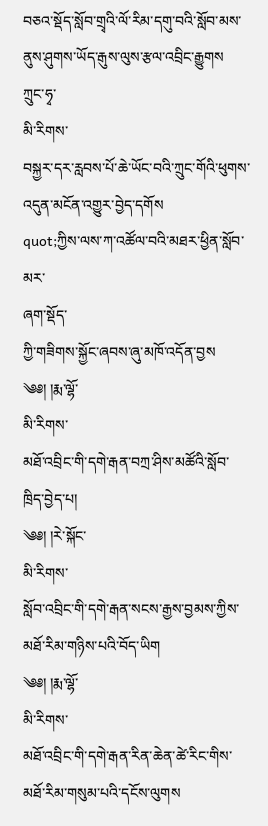བཅའ་སྡོད་སློབ་གྲྭའི་ལོ་རིམ་དགུ་བའི་སློབ་མས་ནུས་ཤུགས་ཡོད་རྒུས་ལུས་རྩལ་འབྲིང་རྒྱུགས
ཀྲུང་ཧྭ་
མི་རིགས་
བསྐྱར་དར་རླབས་པོ་ཆེ་ཡོང་བའི་ཀྲུང་གོའི་ཕུགས་འདུན་མངོན་འགྱུར་བྱེད་དགོས
quot;ཀྱིས་ལས་ཀ་འཚོལ་བའི་མཐར་ཕྱིན་སློབ་མར་
ཞག་སྡོད་
ཀྱི་གཟིགས་སྐྱོང་ཞབས་ཞུ་མཁོ་འདོན་བྱས
༄༅། །རྨ་ལྷོ་
མི་རིགས་
མཐོ་འབྲིང་གི་དགེ་རྒན་བཀྲ་ཤིས་མཚོའི་སློབ་ཁྲིད་བྱེད་པ།
༄༅། །རེ་སྐོང་
མི་རིགས་
སློབ་འབྲིང་གི་དགེ་རྒན་སངས་རྒྱས་བྱམས་ཀྱིས་མཐོ་རིམ་གཉིས་པའི་བོད་ཡིག
༄༅། །རྨ་ལྷོ་
མི་རིགས་
མཐོ་འབྲིང་གི་དགེ་རྒན་རིན་ཆེན་ཚེ་རིང་གིས་མཐོ་རིམ་གསུམ་པའི་དངོས་ལུགས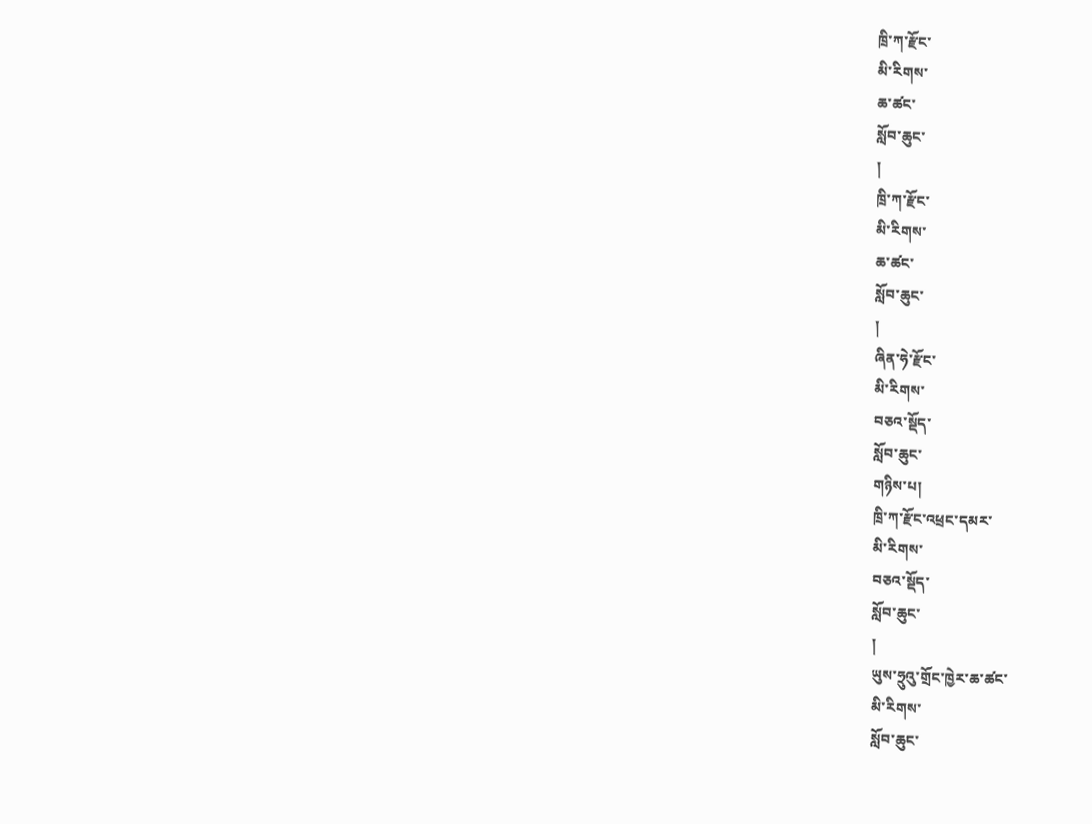ཁྲི་ཀ་རྫོང་
མི་རིགས་
ཆ་ཚང་
སློབ་ཆུང་
།
ཁྲི་ཀ་རྫོང་
མི་རིགས་
ཆ་ཚང་
སློབ་ཆུང་
།
ཞིན་ཧེ་རྫོང་
མི་རིགས་
བཅའ་སྡོད་
སློབ་ཆུང་
གཉིས་པ།
ཁྲི་ཀ་རྫོང་འཕྲང་དམར་
མི་རིགས་
བཅའ་སྡོད་
སློབ་ཆུང་
།
ཡུས་ཧྲུའུ་གྲོང་ཁྱེར་ཆ་ཚང་
མི་རིགས་
སློབ་ཆུང་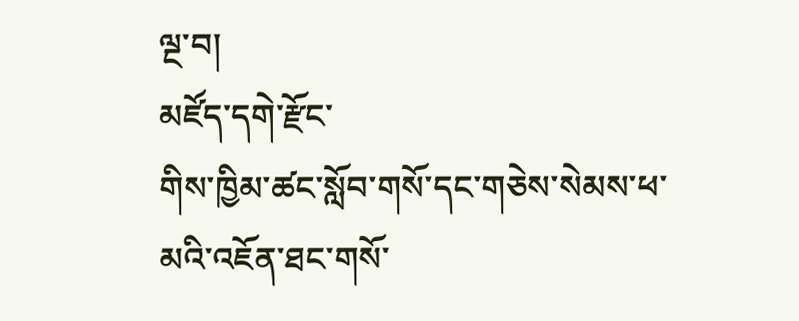ལྔ་བ།
མཛོད་དགེ་རྫོང་
གིས་ཁྱིམ་ཚང་སློབ་གསོ་དང་གཅེས་སེམས་ཕ་མའི་འཇོན་ཐང་གསོ་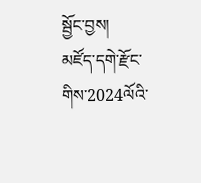སྦྱོང་བྱས།
མཛོད་དགེ་རྫོང་
གིས་2024ལོའི་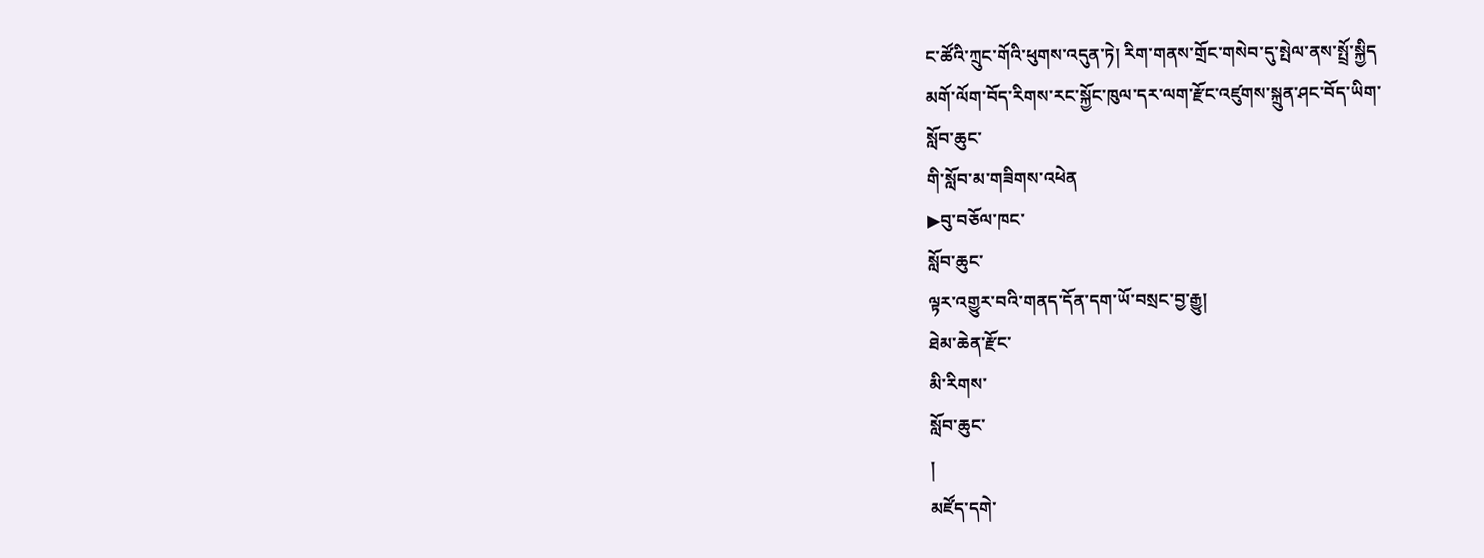ང་ཚོའི་ཀྲུང་གོའི་ཕུགས་འདུན་ཏེ། རིག་གནས་གྲོང་གསེབ་དུ་སྤེལ་ནས་སྤྲོ་སྐྱིད
མགོ་ལོག་བོད་རིགས་རང་སྐྱོང་ཁུལ་དར་ལག་རྫོང་འཛུགས་སྐྲུན་ཤང་བོད་ཡིག་
སློབ་ཆུང་
གི་སློབ་མ་གཟིགས་འཕེན
▶བུ་བཅོལ་ཁང་
སློབ་ཆུང་
ལྟར་འགྱུར་བའི་གནད་དོན་དག་ཡོ་བསྲང་བྱ་རྒྱུ།
ཐེམ་ཆེན་རྫོང་
མི་རིགས་
སློབ་ཆུང་
།
མཛོད་དགེ་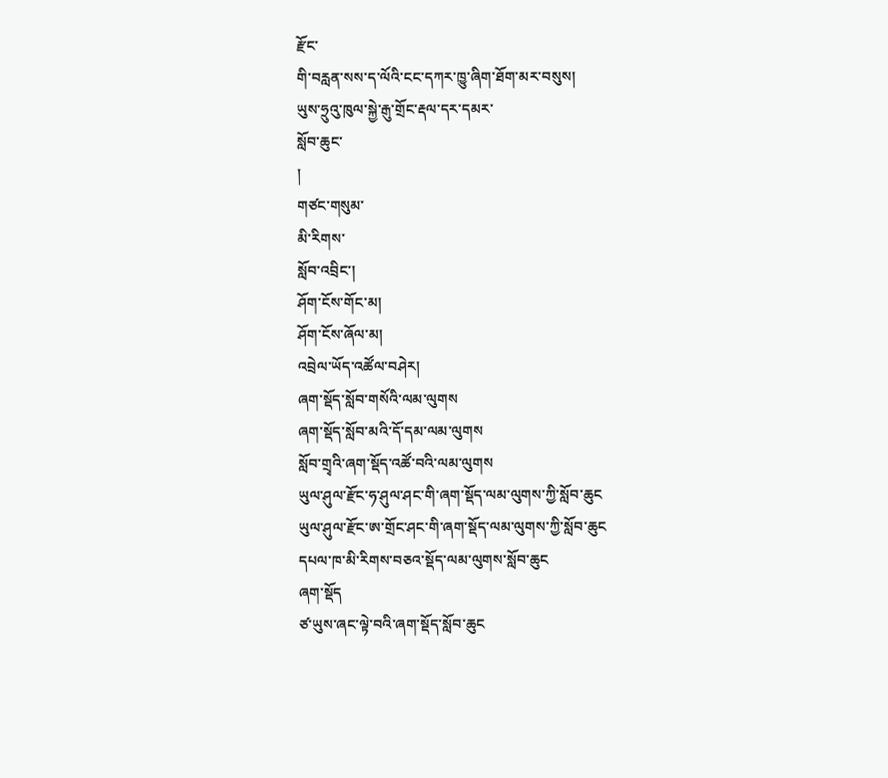རྫོང་
གི་བརླན་སས་ད་ལོའི་ངང་དཀར་ཁྱུ་ཞིག་ཐོག་མར་བསུས།
ཡུས་ཧྲུའུ་ཁུལ་སྐྱེ་རྒུ་གྲོང་རྡལ་དར་དམར་
སློབ་ཆུང་
།
གཙང་གསུམ་
མི་རིགས་
སློབ་འབྲིང་།
ཤོག་ངོས་གོང་མ།
ཤོག་ངོས་ཞོལ་མ།
འབྲེལ་ཡོད་འཚོལ་བཤེར།
ཞག་སྡོད་སློབ་གསོའི་ལམ་ལུགས
ཞག་སྡོད་སློབ་མའི་དོ་དམ་ལམ་ལུགས
སློབ་གྲྭའི་ཞག་སྡོད་འཚོ་བའི་ལམ་ལུགས
ཡུལ་ཤུལ་རྫོང་ཧ་ཤུལ་ཤང་གི་ཞག་སྡོད་ལམ་ལུགས་ཀྱི་སློབ་ཆུང
ཡུལ་ཤུལ་རྫོང་ཨ་གྲོང་ཤང་གི་ཞག་སྡོད་ལམ་ལུགས་ཀྱི་སློབ་ཆུང
དཔལ་ཁ་མི་རིགས་བཅའ་སྡོད་ལམ་ལུགས་སློབ་ཆུང
ཞག་སྡོད
ཙ་ཡུས་ཞང་ལྟེ་བའི་ཞག་སྡོད་སློབ་ཆུང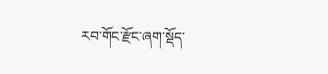རབ་གོང་རྫོང་ཞག་སྡོད་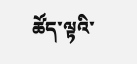ཚོད་ལྟའི་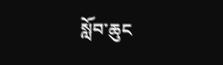སློབ་ཆུང